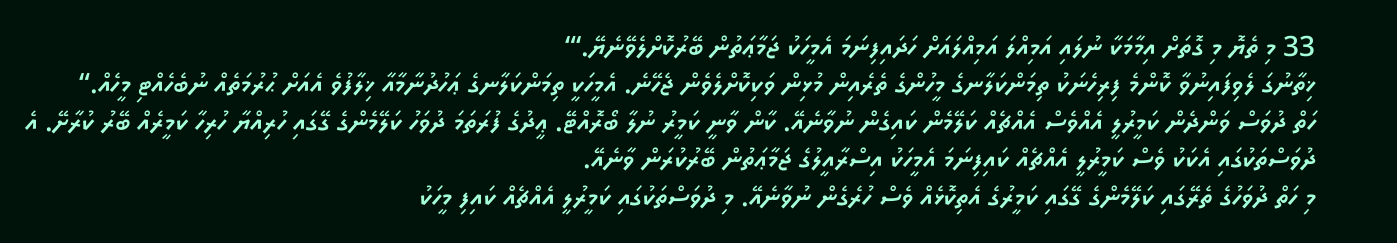33 މި ތެޔޮ މި ގޮތަށް އިމާމަކާ ނުލައި އަމިއްލަ އަމިއްލައަށް ހަދައިފިނަމަ އެމީހަކު ޖަމާޢަތުން ބޭރުކޮށްލެވޭނެޔޭ.‘“
ޚިތާނުގަ ލެވިފައިނުވާ ކޮންމެ ފިރިހެނަކު ތިމަންކަލާނގެ މީހުންގެ ތެރެއިން މުޅިން ވަކިކޮށްލެވެން ޖެހޭނެ. އެމީހަކީ ތިމަންކަލާނގެ ޢަހުދުނާމާއާ ޚިލާފުވެ އެއަށް ޙުރުމަތެއް ނުބެހެއްޓި މީހެއް.“
ހަތް ދުވަސް ވަންދެން ކަމީރުލީ އެއްވެސް އެއްޗެއް ކަލޭމެން ކައިގެން ނުވާނެއޭ. ކާން ވާނީ ކަމީރު ނުލާ ބޯރޮއްޓޭ. ޢީދުގެ ފުރަތަމަ ދުވަހު ކަލޭމެންގެ ގޭގައި ހުރިއްޔާ ހުރިހާ ކަމީރެއް ބޭރު ކުރާށޭ. އެ ދުވަސްތަކުގައި އެކަކު ވެސް ކަމީރުލީ އެއްޗެއް ކައިފިނަމަ އެމީހަކު އިސްރާއީލުގެ ޖަމާޢަތުން ބޭރުކުރަން ވާނެއޭ.
މި ހަތް ދުވަހުގެ ތެރޭގައި ކަލޭމެންގެ ގޭގައި ކަމީރުގެ އެތިކޮޅެއް ވެސް ހުރެގެން ނުވާނެއޭ. މި ދުވަސްތަކުގައި ކަމީރުލީ އެއްޗެއް ކައިފި މީހަކު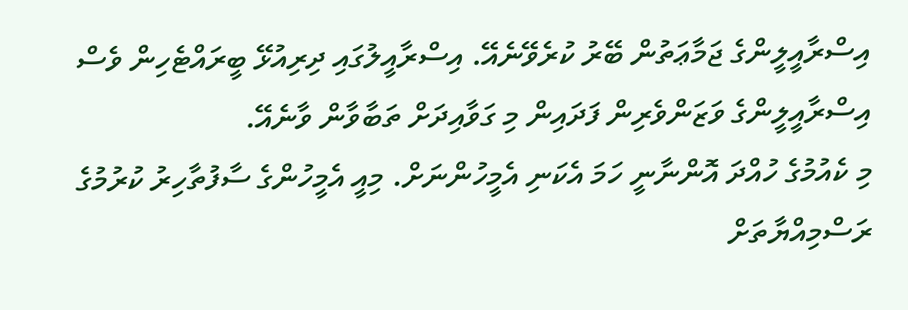އިސްރާއީލީންގެ ޖަމާޢަތުން ބޭރު ކުރެވޭނެއޭ. އިސްރާއީލުގައި ދިރިއުޅޭ ބީރައްޓެހިން ވެސް އިސްރާއީލީންގެ ވަޒަންވެރިން ފަދައިން މި ގަވާއިދަށް ތަބާވާން ވާނެއޭ.
މި ކެއުމުގެ ހުއްދަ އޮންނާނީ ހަމަ އެކަނި އެމީހުންނަށް. މިއީ އެމީހުންގެ ސާފުތާހިރު ކުރުމުގެ ރަސްމިއްޔާތަށް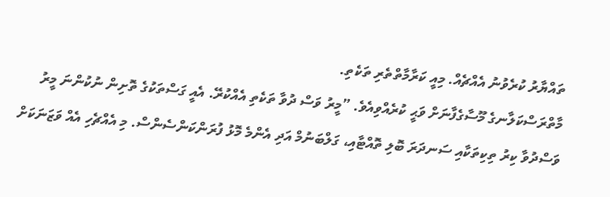ތައްޔާރު ކުރެވުނު އެއްޗެއް. މިއީ ކަރާމާތްތެރި ތަކެތި.
މާތްރަސްކަލާނގެ މޫސާގެފާނަށް ވަޙީ ކުރެއްވިއެވެ. ”މީރު ވަސް ދުވާ ތަކެތި އެއްކުރޭ. އެއީ ގަސްތަކުގެ ތޮށިން ނުކުންނަ މީރު ވަސްދުވާ ކިރު ތިކިތަކާއި ސަނދަރަ ބޮލި ތޮއްޓާއި، ގަލްބަނުމް އަދި އެންމެ މޮޅު ފުރަންކަންސެންސް. މި އެއްޗެހި އެއް ވަޒަނަކަށް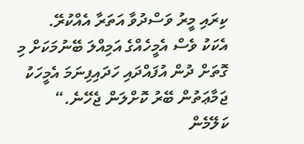ކިރައި މީރު ވަސްދުވާ އަތަރާ އެއްކުރޭ.
އެކަކު ވެސް އެމީހެއްގެ އަމިއްލަ ބޭނުމަކަށް މި ގޮތަށް ދުން އުފައްދައި ހަދައިފިނަމަ އެމީހަކު ޖަމާޢަތުން ބޭރު ކޮށްލަން ޖެހޭނެ.“
ކަލޭމެން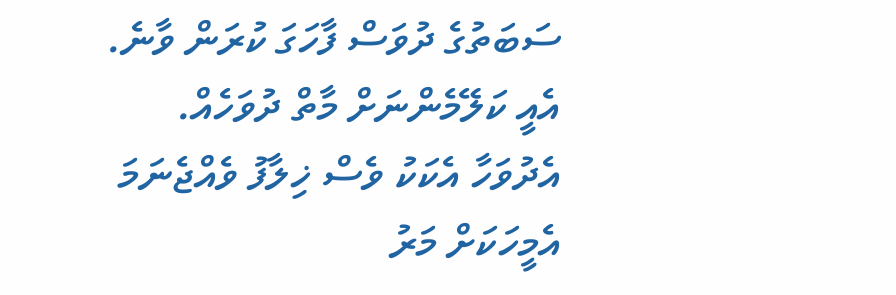ސަބަތުގެ ދުވަސް ފާހަގަ ކުރަން ވާނެ. އެއީ ކަލޭމެންނަށް މާތް ދުވަހެއް. އެދުވަހާ އެކަކު ވެސް ޚިލާފު ވެއްޖެނަމަ އެމީހަކަށް މަރު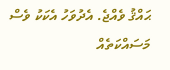ޙައްޤު ވެއްޖެ. އެދުވަހު އެކަކު ވެސް މަސައްކަތެއް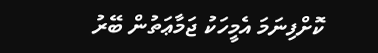ކޮށްފިނަމަ އެމީހަކު ޖަމާޢަތުން ބޭރު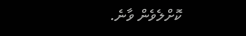ކޮށްލެވެން ވާނެ.